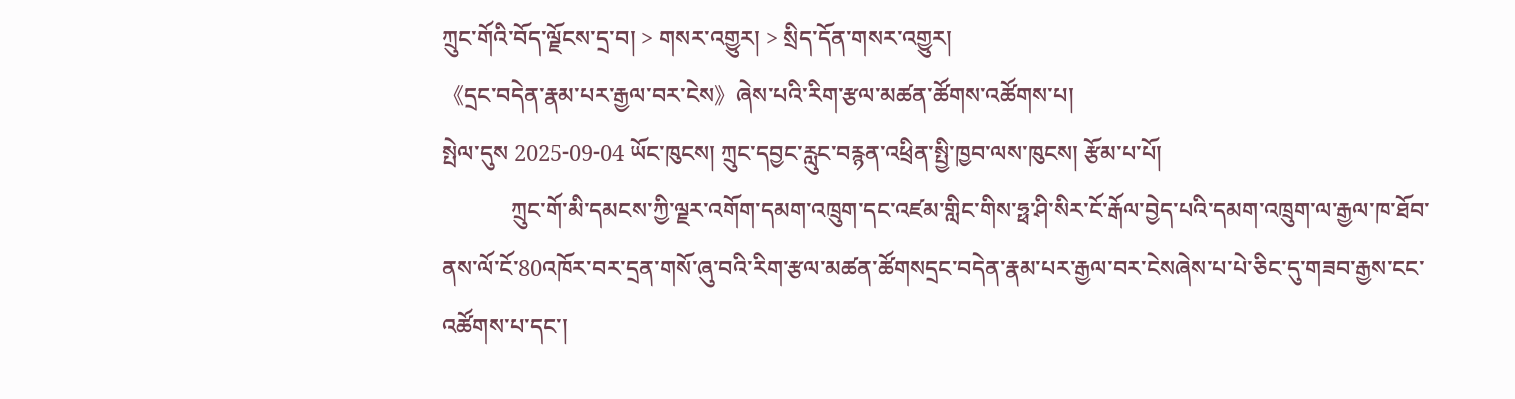ཀྲུང་གོའི་བོད་ལྗོངས་དྲ་བ། > གསར་འགྱུར། > སྲིད་དོན་གསར་འགྱུར།
《དྲང་བདེན་རྣམ་པར་རྒྱལ་བར་ངེས》ཞེས་པའི་རིག་རྩལ་མཚན་ཚོགས་འཚོགས་པ།
སྤེལ་དུས 2025-09-04 ཡོང་ཁུངས། ཀྲུང་དབྱང་རླུང་བརྙན་འཕྲིན་སྤྱི་ཁྱབ་ལས་ཁུངས། རྩོམ་པ་པོ།
            ཀྲུང་གོ་མི་དམངས་ཀྱི་ལྗར་འགོག་དམག་འཁྲུག་དང་འཛམ་གླིང་གིས་ཧྥ་ཤི་སིར་ངོ་རྒོལ་བྱེད་པའི་དམག་འཁྲུག་ལ་རྒྱལ་ཁ་ཐོབ་ནས་ལོ་ངོ་80འཁོར་བར་དྲན་གསོ་ཞུ་བའི་རིག་རྩལ་མཚན་ཚོགསདྲང་བདེན་རྣམ་པར་རྒྱལ་བར་ངེསཞེས་པ་པེ་ཅིང་དུ་གཟབ་རྒྱས་ངང་འཚོགས་པ་དང་།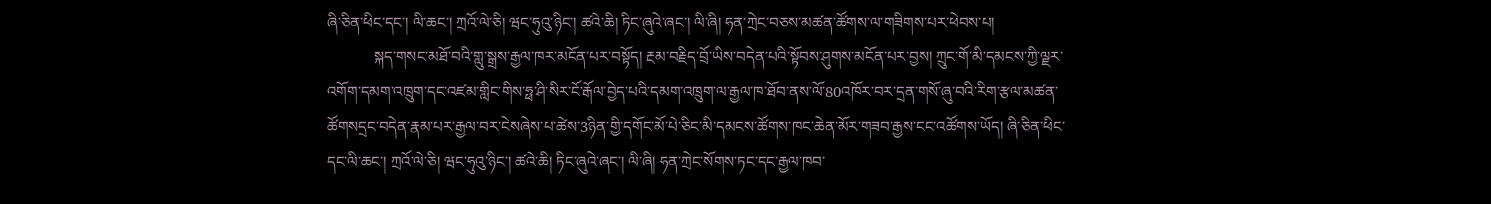ཞི་ཅིན་ཕིང་དང་། ལི་ཆང་། ཀྲའོ་ལེ་ཅི། ཝང་ཧུའུ་ཉིང་། ཚའེ་ཆི། ཏིང་ཞུའེ་ཞང་། ལི་ཞི། ཧན་ཀྲེང་བཅས་མཚན་ཚོགས་ལ་གཟིགས་པར་ཕེབས་པ།
            སྐད་གསང་མཐོ་བའི་གླུ་སྒྲས་རྒྱལ་ཁར་མངོན་པར་བསྟོད། རྔམ་བརྗིད་བྲོ་ཡིས་བདེན་པའི་སྟོབས་ཤུགས་མངོན་པར་བྱས། ཀྲུང་གོ་མི་དམངས་ཀྱི་ལྗར་འགོག་དམག་འཁྲུག་དང་འཛམ་གླིང་གིས་ཧྥ་ཤི་སིར་ངོ་རྒོལ་བྱེད་པའི་དམག་འཁྲུག་ལ་རྒྱལ་ཁ་ཐོབ་ནས་ལོ་80འཁོར་བར་དྲན་གསོ་ཞུ་བའི་རིག་རྩལ་མཚན་ཚོགསདྲང་བདེན་རྣམ་པར་རྒྱལ་བར་ངེསཞེས་པ་ཚེས་3ཉིན་གྱི་དགོང་མོ་པེ་ཅིང་མི་དམངས་ཚོགས་ཁང་ཆེན་མོར་གཟབ་རྒྱས་ངང་འཚོགས་ཡོད། ཞི་ཅིན་ཕིང་དང་ལི་ཆང་། ཀྲའོ་ལེ་ཅི། ཝང་ཧུའུ་ཉིང་། ཚའེ་ཆི། ཏིང་ཞུའེ་ཞང་། ལི་ཞི། ཧན་ཀྲེང་སོགས་ཏང་དང་རྒྱལ་ཁབ་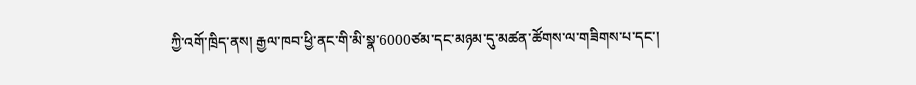ཀྱི་འགོ་ཁྲིད་ནས། རྒྱལ་ཁབ་ཕྱི་ནང་གི་མི་སྣ་6000ཙམ་དང་མཉམ་དུ་མཚན་ཚོགས་ལ་གཟིགས་པ་དང་།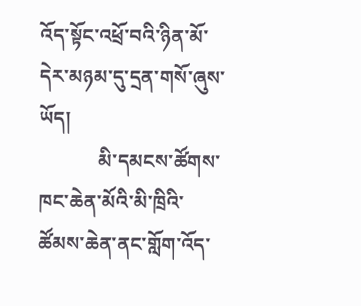འོད་སྟོང་འཕྲོ་བའི་ཉིན་མོ་དེར་མཉམ་དུ་དྲན་གསོ་ཞུས་ཡོད།
            མི་དམངས་ཚོགས་ཁང་ཆེན་མོའི་མི་ཁྲིའི་ཚོམས་ཆེན་ནང་གློག་འོད་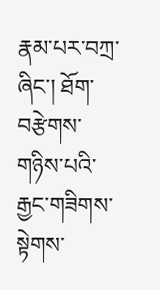རྣམ་པར་བཀྲ་ཞིང་། ཐོག་བརྩེགས་གཉིས་པའི་རྒྱང་གཟིགས་སྟེགས་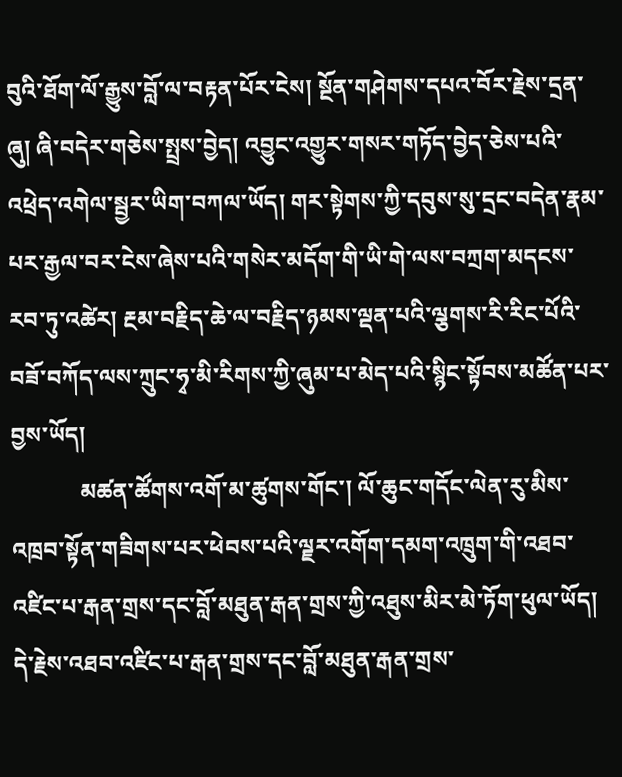བུའི་ཐོག་ལོ་རྒྱུས་བློ་ལ་བརྟན་པོར་ངེས། སྔོན་གཤེགས་དཔའ་བོར་རྗེས་དྲན་ཞུ། ཞི་བདེར་གཅེས་སྤྲས་བྱེད། འབྱུང་འགྱུར་གསར་གཏོད་བྱེད་ཅེས་པའི་འཕྲེད་འགེལ་སྦྱར་ཡིག་བཀལ་ཡོད། གར་སྟེགས་ཀྱི་དབུས་སུ་དྲང་བདེན་རྣམ་པར་རྒྱལ་བར་ངེས་ཞེས་པའི་གསེར་མདོག་གི་ཡི་གེ་ལས་བཀྲག་མདངས་རབ་ཏུ་འཚེར། རྔམ་བརྗིད་ཆེ་ལ་བརྗིད་ཉམས་ལྡན་པའི་ལྕགས་རི་རིང་པོའི་བཟོ་བཀོད་ལས་ཀྲུང་ཧྭ་མི་རིགས་ཀྱི་ཞུམ་པ་མེད་པའི་སྙིང་སྟོབས་མཚོན་པར་བྱས་ཡོད།
            མཚན་ཚོགས་འགོ་མ་ཚུགས་གོང་། ལོ་ཆུང་གདོང་ལེན་རུ་མིས་འཁྲབ་སྟོན་གཟིགས་པར་ཕེབས་པའི་ལྗར་འགོག་དམག་འཁྲུག་གི་འཐབ་འཛིང་པ་རྒན་གྲས་དང་བློ་མཐུན་རྒན་གྲས་ཀྱི་འཐུས་མིར་མེ་ཏོག་ཕུལ་ཡོད། དེ་རྗེས་འཐབ་འཛིང་པ་རྒན་གྲས་དང་བློ་མཐུན་རྒན་གྲས་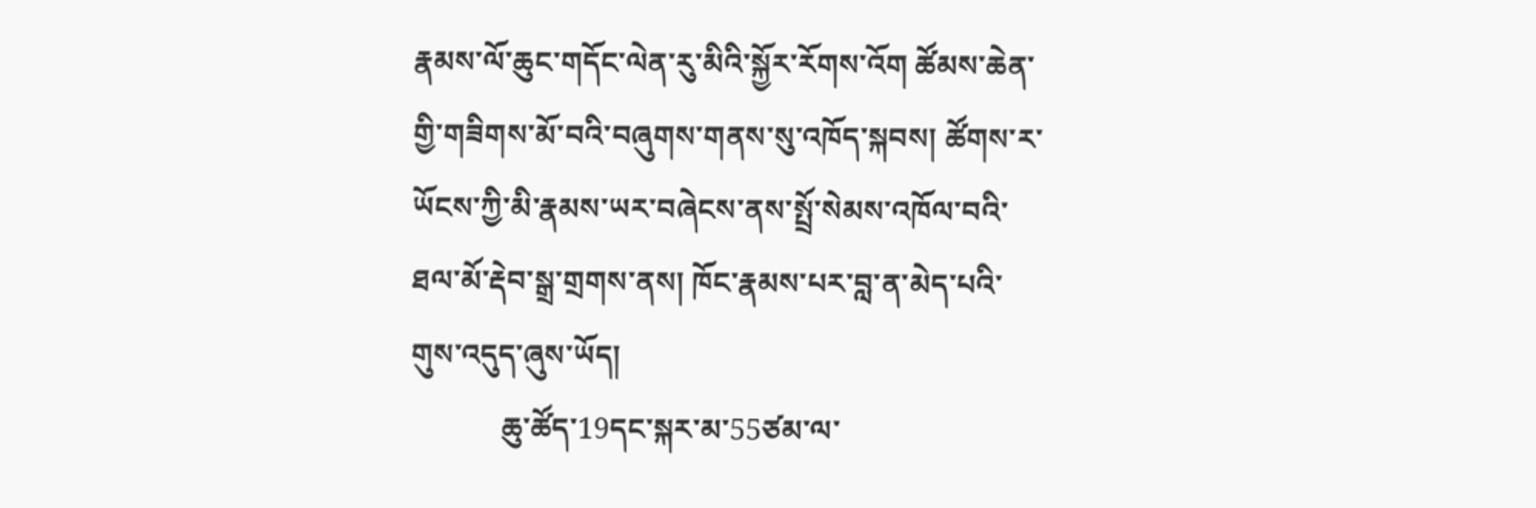རྣམས་ལོ་ཆུང་གདོང་ལེན་རུ་མིའི་སྐྱོར་རོགས་འོག ཚོམས་ཆེན་གྱི་གཟིགས་མོ་བའི་བཞུགས་གནས་སུ་འཁོད་སྐབས། ཚོགས་ར་ཡོངས་ཀྱི་མི་རྣམས་ཡར་བཞེངས་ནས་སྤྲོ་སེམས་འཁོལ་བའི་ཐལ་མོ་རྡེབ་སྒྲ་གྲགས་ནས། ཁོང་རྣམས་པར་བླ་ན་མེད་པའི་གུས་འདུད་ཞུས་ཡོད།
            ཆུ་ཚོད་19དང་སྐར་མ་55ཙམ་ལ་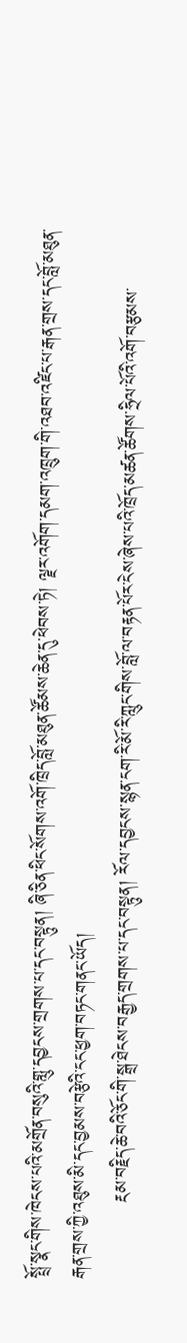སྤྲོ་སྣང་གིས་ཁེངས་པའི་མགྲོན་བསུའི་གླུ་དབྱངས་གྲགས་པ་དང་བསྟུན། ཞི་ཅིན་ཕིང་སོགས་འགོ་ཁྲིད་བློ་མཐུན་ཚོམས་ཆེན་དུ་ཕེབས་ཏེ། ལྗར་འགོག་དམག་འཁྲུག་གི་འཐབ་འཛིང་པ་རྒན་གྲས་དང་བློ་མཐུན་རྒན་གྲས་ཀྱི་འཐུས་མི་དང་བྱམས་བརྩེའི་ངང་ཕྱག་བཏང་གནང་ཡོད།
            རྔམ་བརྗིད་ཆེ་བའི་ཅོང་གི་སྒྲ་ཐེངས་བརྒྱད་གྲགས་པ་དང་བསྟུན། རོལ་དབྱངས་སྙན་ངག་རི་མོ་རི་ཀླུང་གིས་བློ་ལ་བརྟན་པོར་ངེས་ཞེས་པའི་ཁྲོད་མཚན་ཚོགས་ཧྲིལ་པོའི་འགོ་བརྩམས་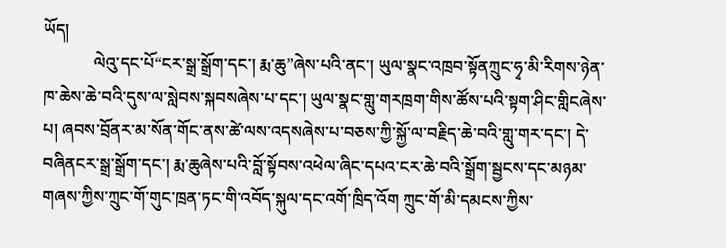ཡོད།
            ལེའུ་དང་པོ“ངར་སྒྲ་སྒྲོག་དང་། རྨ་ཆུ”ཞེས་པའི་ནང་། ཡུལ་སྣང་འཁྲབ་སྟོནཀྲུང་ཧྭ་མི་རིགས་ཉེན་ཁ་ཆེས་ཆེ་བའི་དུས་ལ་སླེབས་སྐབསཞེས་པ་དང་། ཡུལ་སྣང་གླུ་གརཁྲག་གིས་ཚོས་པའི་སྟག་ཤིང་གླིངཞེས་པ། ཞབས་བྲོནར་མ་སོན་གོང་ནས་ཚེ་ལས་འདསཞེས་པ་བཅས་ཀྱི་སྐྱོ་ལ་བརྗིད་ཆེ་བའི་གླུ་གར་དང་། དེ་བཞིནངར་སྒྲ་སྒྲོག་དང་། རྨ་ཆུཞེས་པའི་བློ་སྟོབས་འཕེལ་ཞིང་དཔའ་ངར་ཆེ་བའི་སྒྲོག་སྦྱངས་དང་མཉམ་གཞས་ཀྱིས་ཀྲུང་གོ་གུང་ཁྲན་ཏང་གི་འབོད་སྐུལ་དང་འགོ་ཁྲིད་འོག ཀྲུང་གོ་མི་དམངས་ཀྱིས་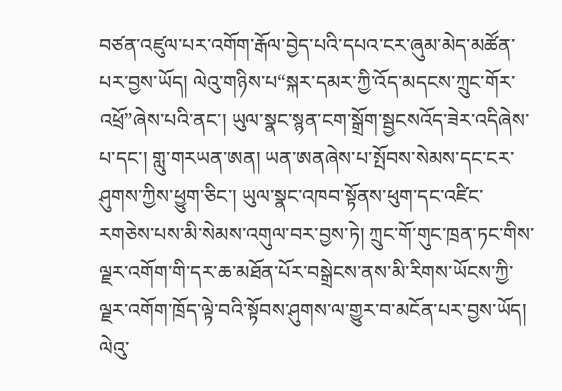བཙན་འཛུལ་པར་འགོག་རྒོལ་བྱེད་པའི་དཔའ་ངར་ཞུམ་མེད་མཚོན་པར་བྱས་ཡོད། ལེའུ་གཉིས་པ“སྐར་དམར་ཀྱི་འོད་མདངས་ཀྲུང་གོར་འཕྲོ”ཞེས་པའི་ནང་། ཡུལ་སྣང་སྙན་ངག་སྒྲོག་སྦྱངསའོད་ཟེར་འདིཞེས་པ་དང་། གླུ་གརཡན་ཨན། ཡན་ཨནཞེས་པ་སྤོབས་སེམས་དང་ངར་ཤུགས་ཀྱིས་ཕྱུག་ཅིང་། ཡུལ་སྣང་འཁབ་སྟོནས་ཕུག་དང་འཛིང་རགཅེས་པས་མི་སེམས་འགུལ་བར་བྱས་ཏེ། ཀྲུང་གོ་གུང་ཁྲན་ཏང་གིས་ལྗར་འགོག་གི་དར་ཆ་མཐོན་པོར་བསྒྲེངས་ནས་མི་རིགས་ཡོངས་ཀྱི་ལྗར་འགོག་ཁྲོད་ལྟེ་བའི་སྟོབས་ཤུགས་ལ་གྱུར་བ་མངོན་པར་བྱས་ཡོད། ལེའུ་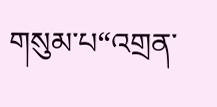གསུམ་པ“འགྲན་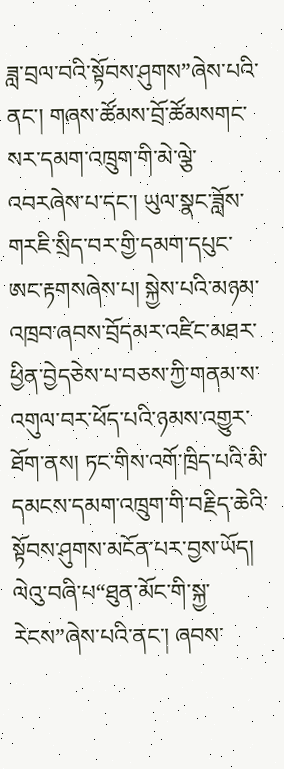ཟླ་བྲལ་བའི་སྟོབས་ཤུགས”ཞེས་པའི་ནང་། གཞས་ཚོམས་བྲོ་ཚོམསགང་སར་དམག་འཁྲུག་གི་མེ་ལྕེ་འབརཞེས་པ་དང་། ཡུལ་སྣང་ཟློས་གརཇི་སྲིད་བར་གྱི་དམག་དཔུང་ཨང་རྟགསཞེས་པ། སྐྱེས་པའི་མཉམ་འཁྲབ་ཞབས་བྲོདམར་འཛིང་མཐར་ཕྱིན་བྱེདཅེས་པ་བཅས་ཀྱི་གནམ་ས་འགུལ་བར་ཕོད་པའི་ཉམས་འགྱུར་ཐོག་ནས། ཏང་གིས་འགོ་ཁྲིད་པའི་མི་དམངས་དམག་འཁྲུག་གི་བརྗིད་ཆེའི་སྟོབས་ཤུགས་མངོན་པར་བྱས་ཡོད། ལེའུ་བཞི་པ“ཐུན་མོང་གི་སྐྱ་རེངས”ཞེས་པའི་ནང་། ཞབས་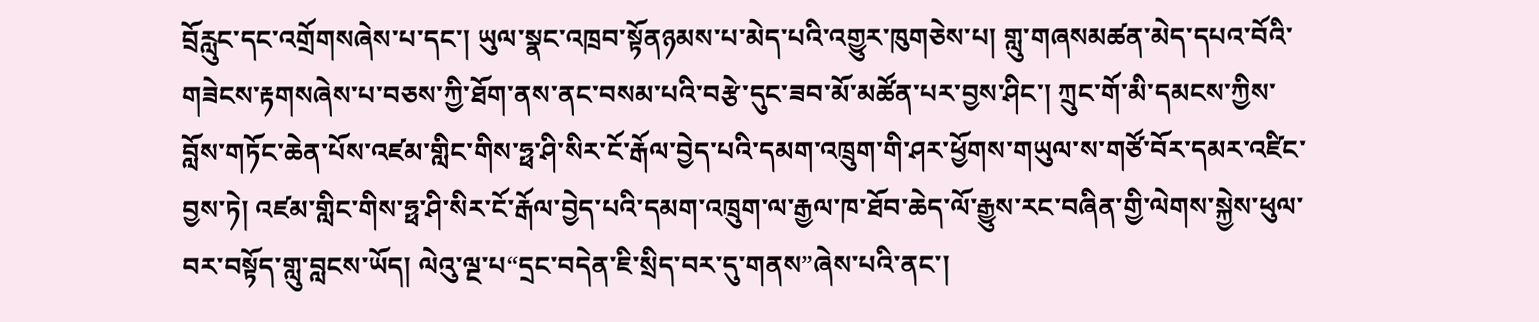བྲོརླུང་དང་འགྲོགསཞེས་པ་དང་། ཡུལ་སྣང་འཁྲབ་སྟོནཉམས་པ་མེད་པའི་འགྱུར་ཁུགཅེས་པ། གླུ་གཞསམཚན་མེད་དཔའ་བོའི་གཟེངས་རྟགསཞེས་པ་བཅས་ཀྱི་ཐོག་ནས་ནང་བསམ་པའི་བརྩེ་དུང་ཟབ་མོ་མཚོན་པར་བྱས་ཤིང་། ཀྲུང་གོ་མི་དམངས་ཀྱིས་བློས་གཏོང་ཆེན་པོས་འཛམ་གླིང་གིས་ཧྥ་ཤི་སིར་ངོ་རྒོལ་བྱེད་པའི་དམག་འཁྲུག་གི་ཤར་ཕྱོགས་གཡུལ་ས་གཙོ་བོར་དམར་འཛིང་བྱས་ཏེ། འཛམ་གླིང་གིས་ཧྥ་ཤི་སིར་ངོ་རྒོལ་བྱེད་པའི་དམག་འཁྲུག་ལ་རྒྱལ་ཁ་ཐོབ་ཆེད་ལོ་རྒྱུས་རང་བཞིན་གྱི་ལེགས་སྐྱེས་ཕུལ་བར་བསྟོད་གླུ་བླངས་ཡོད། ལེའུ་ལྔ་པ“དྲང་བདེན་ཇི་སྲིད་བར་དུ་གནས”ཞེས་པའི་ནང་།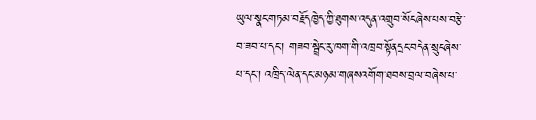ཡུལ་སྣང་གཏམ་བརྗོདཁྱེད་ཀྱི་ཐུགས་འདུན་འགྲུབ་སོངཞེས་པས་བརྩེ་བ་ཟབ་པ་དང་། གཟབ་སྦྲེང་རུ་ཁག་གི་འཁྲབ་སྟོནདྲང་བདེན་སྲུངཞེས་པ་དང་། འཁྲིད་ལེན་དང་མཉམ་གཞསའགོག་ཐབས་བྲལ་བཞེས་པ་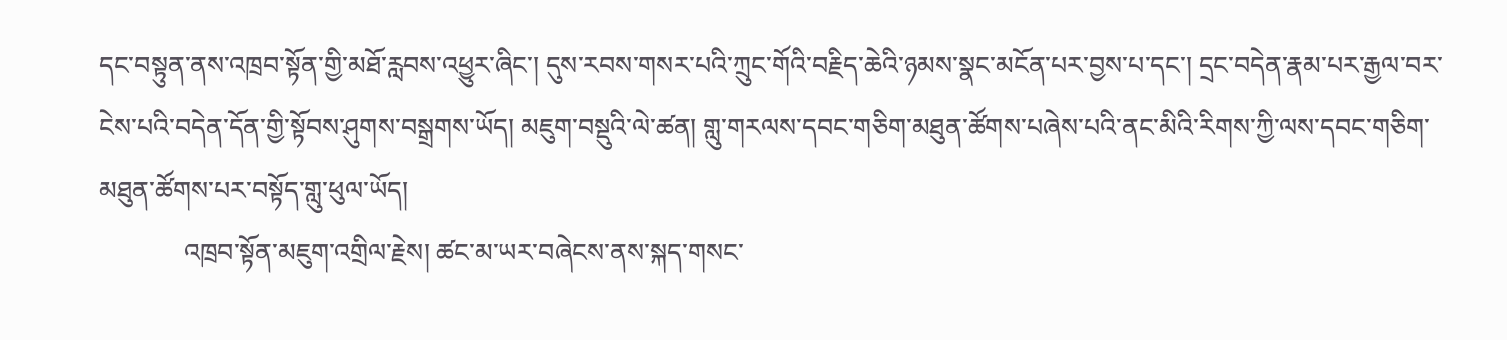དང་བསྟུན་ནས་འཁྲབ་སྟོན་གྱི་མཐོ་རླབས་འཕྱུར་ཞིང་། དུས་རབས་གསར་པའི་ཀྲུང་གོའི་བརྗིད་ཆེའི་ཉམས་སྣང་མངོན་པར་བྱས་པ་དང་། དྲང་བདེན་རྣམ་པར་རྒྱལ་བར་ངེས་པའི་བདེན་དོན་གྱི་སྟོབས་ཤུགས་བསྒྲགས་ཡོད། མཇུག་བསྡུའི་ལེ་ཚན། གླུ་གརལས་དབང་གཅིག་མཐུན་ཚོགས་པཞེས་པའི་ནང་མིའི་རིགས་ཀྱི་ལས་དབང་གཅིག་མཐུན་ཚོགས་པར་བསྟོད་གླུ་ཕུལ་ཡོད།
             འཁྲབ་སྟོན་མཇུག་འགྲིལ་རྗེས། ཚང་མ་ཡར་བཞེངས་ནས་སྐད་གསང་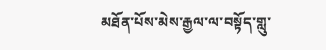མཐོན་པོས་མེས་རྒྱལ་ལ་བསྟོད་གླུ་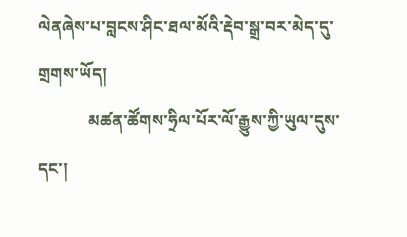ལེནཞེས་པ་བླངས་ཤིང་ཐལ་མོའི་རྡེབ་སྒྲ་བར་མེད་དུ་གྲགས་ཡོད།
            མཚན་ཚོགས་ཧྲིལ་པོར་ལོ་རྒྱུས་ཀྱི་ཡུལ་དུས་དང་།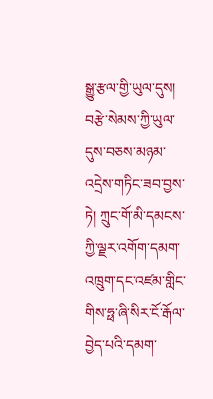སྒྱུ་རྩལ་གྱི་ཡུལ་དུས། བརྩེ་སེམས་ཀྱི་ཡུལ་དུས་བཅས་མཉམ་འདྲེས་གཏིང་ཟབ་བྱས་ཏེ། ཀྲུང་གོ་མི་དམངས་ཀྱི་ལྗར་འགོག་དམག་འཁྲུག་དང་འཛམ་གླིང་གིས་ཧྥ་ཞི་སིར་ངོ་རྒོལ་བྱེད་པའི་དམག་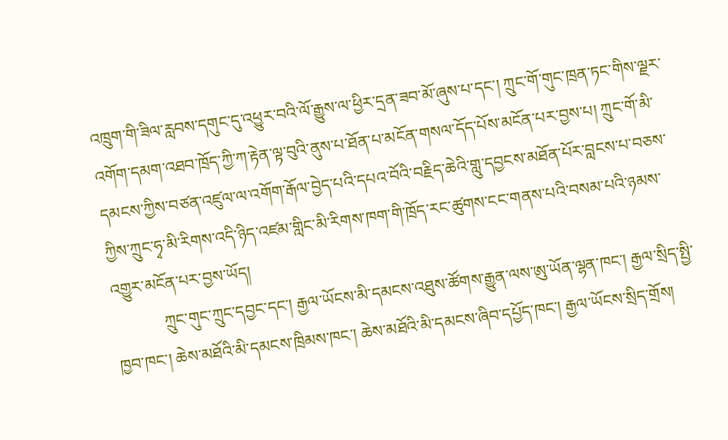འཁྲུག་གི་ཟིལ་རླབས་དགུང་དུ་འཕྱུར་བའི་ལོ་རྒྱུས་ལ་ཕྱིར་དྲན་ཟབ་མོ་ཞུས་པ་དང་། ཀྲུང་གོ་གུང་ཁྲན་ཏང་གིས་ལྗར་འགོག་དམག་འཐབ་ཁྲོད་ཀྱི་ཀ་རྟེན་ལྟ་བུའི་ནུས་པ་ཐོན་པ་མངོན་གསལ་དོད་པོས་མངོན་པར་བྱས་པ། ཀྲུང་གོ་མི་དམངས་ཀྱིས་བཙན་འཛུལ་ལ་འགོག་རྒོལ་བྱེད་པའི་དཔའ་བོའི་བརྗིད་ཆེའི་གླུ་དབྱངས་མཐོན་པོར་བླངས་པ་བཅས་ཀྱིས་ཀྲུང་ཧྭ་མི་རིགས་འདི་ཉིད་འཛམ་གླིང་མི་རིགས་ཁག་གི་ཁྲོད་རང་ཚུགས་ངང་གནས་པའི་བསམ་པའི་ཉམས་འགྱུར་མངོན་པར་བྱས་ཡོད།
            ཀྲུང་གུང་ཀྲུང་དབྱང་དང་། རྒྱལ་ཡོངས་མི་དམངས་འཐུས་ཚོགས་རྒྱུན་ལས་ཨུ་ཡོན་ལྷན་ཁང་། རྒྱལ་སྲིད་སྤྱི་ཁྱབ་ཁང་། ཆེས་མཐོའི་མི་དམངས་ཁྲིམས་ཁང་། ཆེས་མཐོའི་མི་དམངས་ཞིབ་དཔྱོད་ཁང་། རྒྱལ་ཡོངས་སྲིད་གྲོས།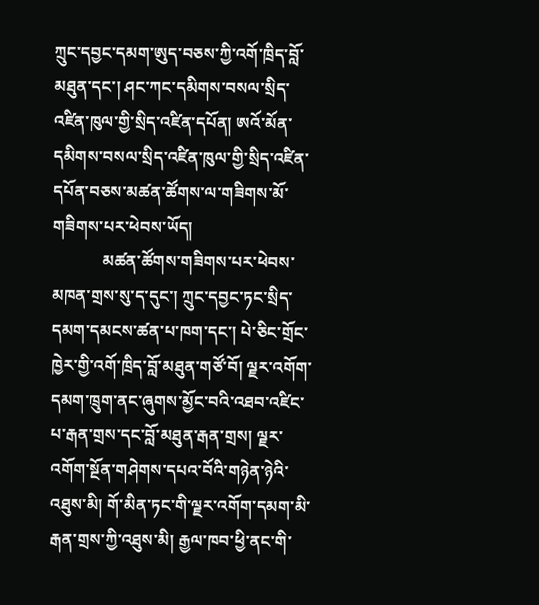ཀྲུང་དབྱང་དམག་ཨུད་བཅས་ཀྱི་འགོ་ཁྲིད་བློ་མཐུན་དང་། ཤང་ཀང་དམིགས་བསལ་སྲིད་འཛིན་ཁུལ་གྱི་སྲིད་འཛིན་དཔོན། ཨའོ་མོན་དམིགས་བསལ་སྲིད་འཛིན་ཁུལ་གྱི་སྲིད་འཛིན་དཔོན་བཅས་མཚན་ཚོགས་ལ་གཟིགས་མོ་གཟིགས་པར་ཕེབས་ཡོད།
            མཚན་ཚོགས་གཟིགས་པར་ཕེབས་མཁན་གྲས་སུ་ད་དུང་། ཀྲུང་དབྱང་ཏང་སྲིད་དམག་དམངས་ཚན་པ་ཁག་དང་། པེ་ཅིང་གྲོང་ཁྱེར་གྱི་འགོ་ཁྲིད་བློ་མཐུན་གཙོ་བོ། ལྗར་འགོག་དམག་ཁྲུག་ནང་ཞུགས་མྱོང་བའི་འཐབ་འཛིང་པ་རྒན་གྲས་དང་བློ་མཐུན་རྒན་གྲས། ལྗར་འགོག་སྔོན་གཤེགས་དཔའ་བོའི་གཉེན་ཉེའི་འཐུས་མི། གོ་མིན་ཏང་གི་ལྗར་འགོག་དམག་མི་རྒན་གྲས་ཀྱི་འཐུས་མི། རྒྱལ་ཁབ་ཕྱི་ནང་གི་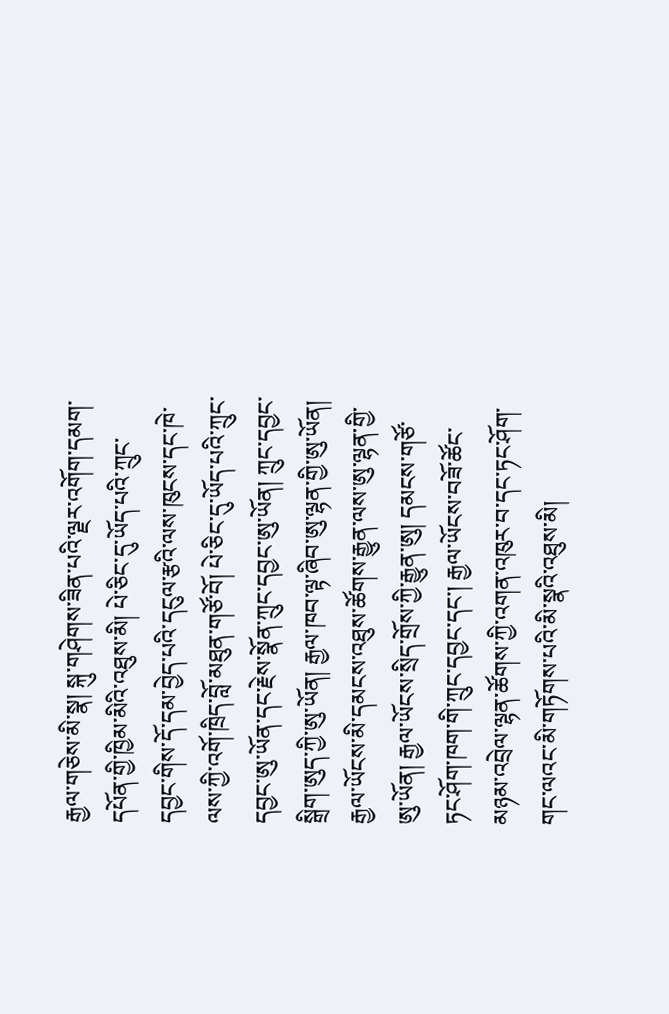རྒྱལ་གཅེས་མི་སྣ། སྐུ་གཤེགས་ཟིན་པའི་ལྗར་འགོག་དམག་དཔོན་གྱི་ཁྱིམ་མིའི་འཐུས་མི། པེ་ཅིང་དུ་ཡོད་པའི་ཀྲུང་དབྱང་གིས་དོ་དམ་བྱེད་པའི་དངུལ་རྩའི་ལས་ཁུངས་དང་ཁེ་ལས་ཀྱི་འགོ་ཁྲིད་བློ་མཐུན་གཙོ་བོ། པེ་ཅིང་དུ་ཡོད་པའི་ཀྲུང་དབྱང་ཨུ་ཡོན་དང་རྗེས་སྣོན་ཀྲུང་དབྱང་ཨུ་ཡོན། ཀྲུང་དབྱང་སྒྲིག་ཨུད་ཀྱི་ཨུ་ཡོན། རྒྱལ་ཁབ་ལྟ་ཞིབ་ཨུ་ལྷན་གྱི་ཨུ་ཡོན། རྒྱལ་ཡོངས་མི་དམངས་འཐུས་ཚོགས་རྒྱུན་ལས་ཨུ་ལྷན་གྱི་ཨུ་ཡོན། རྒྱལ་ཡོངས་སྲིད་གྲོས་ཀྱི་རྒྱུན་ཨུ། དམངས་གཙོ་ཏང་ཤོག་ཁག་གི་ཀྲུང་དབྱང་དང་། རྒྱལ་ཡོངས་བཟོ་ཚོང་མཉམ་འབྲེལ་ལྷན་ཚོགས་ཀྱི་འགན་འཁུར་བ་དང་ཏང་ཤོག་གང་ལའང་མི་གཏོགས་པའི་མི་སྣའི་འཐུས་མི།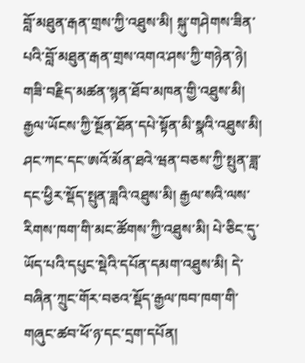བློ་མཐུན་རྒན་གྲས་ཀྱི་འཐུས་མི། སྐུ་གཤེགས་ཟིན་པའི་བློ་མཐུན་རྒན་གྲས་འགའ་ཤས་ཀྱི་གཉེན་ཉེ། གཟི་བརྗིད་མཚན་སྙན་ཐོབ་མཁན་གྱི་འཐུས་མི། རྒྱལ་ཡོངས་ཀྱི་སྔོན་ཐོན་དཔེ་སྟོན་མི་སྣའི་འཐུས་མི། ཤང་ཀང་དང་ཨའོ་མོན་ཐའེ་ཝན་བཅས་ཀྱི་སྤུན་ཟླ་དང་ཕྱིར་སྡོད་སྤུན་ཟླའི་འཐུས་མི། རྒྱལ་སའི་ལས་རིགས་ཁག་གི་མང་ཚོགས་ཀྱི་འཐུས་མི། པེ་ཅིང་དུ་ཡོད་པའི་དཔུང་སྡེའི་དཔོན་དམག་འཐུས་མི། དེ་བཞིན་ཀྲུང་གོར་བཅའ་སྡོད་རྒྱལ་ཁབ་ཁག་གི་གཞུང་ཚབ་ཕོ་ཉ་དང་དྲག་དཔོན།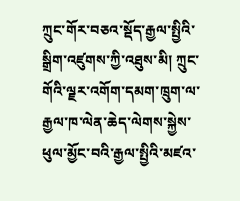ཀྲུང་གོར་བཅའ་སྡོད་རྒྱལ་སྤྱིའི་སྒྲིག་འཛུགས་ཀྱི་འཐུས་མི། ཀྲུང་གོའི་ལྗར་འགོག་དམག་ཁྲུག་ལ་རྒྱལ་ཁ་ལེན་ཆེད་ལེགས་སྐྱེས་ཕུལ་མྱོང་བའི་རྒྱལ་སྤྱིའི་མཛའ་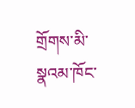གྲོགས་མི་སྣའམ་ཁོང་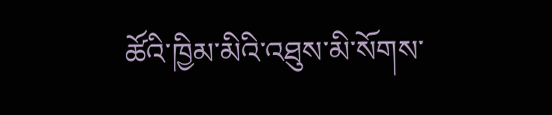ཚོའི་ཁྱིམ་མིའི་འཐུས་མི་སོགས་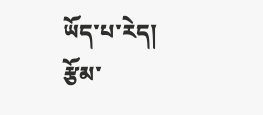ཡོད་པ་རེད།
རྩོམ་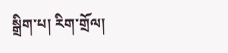སྒྲིག་པ། རིག་གྲོལ།